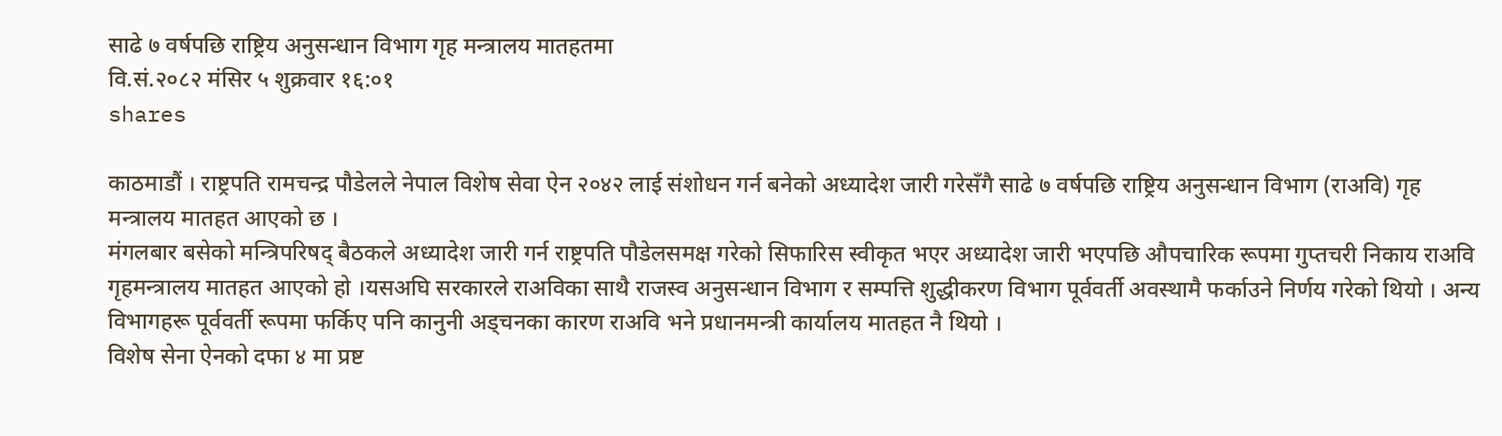साढे ७ वर्षपछि राष्ट्रिय अनुसन्धान विभाग गृह मन्त्रालय मातहतमा
वि.सं.२०८२ मंसिर ५ शुक्रवार १६:०१
shares

काठमाडौं । राष्ट्रपति रामचन्द्र पौडेलले नेपाल विशेष सेवा ऐन २०४२ लाई संशोधन गर्न बनेको अध्यादेश जारी गरेसँगै साढे ७ वर्षपछि राष्ट्रिय अनुसन्धान विभाग (राअवि) गृह मन्त्रालय मातहत आएको छ ।
मंगलबार बसेको मन्त्रिपरिषद् बैठकले अध्यादेश जारी गर्न राष्ट्रपति पौडेलसमक्ष गरेको सिफारिस स्वीकृत भएर अध्यादेश जारी भएपछि औपचारिक रूपमा गुप्तचरी निकाय राअवि गृहमन्त्रालय मातहत आएको हो ।यसअघि सरकारले राअविका साथै राजस्व अनुसन्धान विभाग र सम्पत्ति शुद्धीकरण विभाग पूर्ववर्ती अवस्थामै फर्काउने निर्णय गरेको थियो । अन्य विभागहरू पूर्ववर्ती रूपमा फर्किए पनि कानुनी अड्चनका कारण राअवि भने प्रधानमन्त्री कार्यालय मातहत नै थियो ।
विशेष सेना ऐनको दफा ४ मा प्रष्ट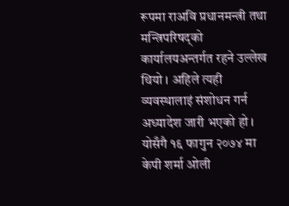रूपमा राअवि प्रधानमन्त्री तथा मन्त्रिपरिषद्को कार्यालयअन्तर्गत रहने उल्लेख थियो । अहिले त्यही व्यवस्थालाइं संशोधन गर्न अध्यादेश जारी भएको हो । योसँगै १६ फागुन २०७४ मा केपी शर्मा ओली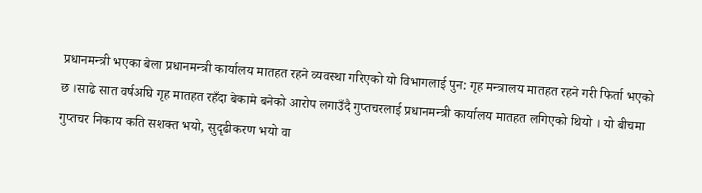प्रधानमन्त्री भएका बेला प्रधानमन्त्री कार्यालय मातहत रहने व्यवस्था गरिएको यो विभागलाई पुन: गृह मन्त्रालय मातहत रहने गरी फिर्ता भएको छ ।साढे सात वर्षअघि गृह मातहत रहँदा बेकामे बनेको आरोप लगाउँदै गुप्तचरलाई प्रधानमन्त्री कार्यालय मातहत लगिएको थियो । यो बीचमा गुप्तचर निकाय कति सशक्त भयो, सुदृढीकरण भयो वा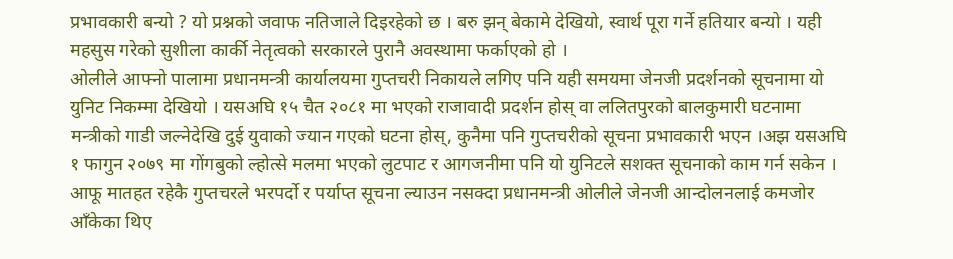प्रभावकारी बन्यो ? यो प्रश्नको जवाफ नतिजाले दिइरहेको छ । बरु झन् बेकामे देखियो, स्वार्थ पूरा गर्ने हतियार बन्यो । यही महसुस गरेको सुशीला कार्की नेतृत्वको सरकारले पुरानै अवस्थामा फर्काएको हो ।
ओलीले आफ्नो पालामा प्रधानमन्त्री कार्यालयमा गुप्तचरी निकायले लगिए पनि यही समयमा जेनजी प्रदर्शनको सूचनामा यो युनिट निकम्मा देखियो । यसअघि १५ चैत २०८१ मा भएको राजावादी प्रदर्शन होस् वा ललितपुरको बालकुमारी घटनामा मन्त्रीको गाडी जल्नेदेखि दुई युवाको ज्यान गएको घटना होस्, कुनैमा पनि गुप्तचरीको सूचना प्रभावकारी भएन ।अझ यसअघि १ फागुन २०७९ मा गोंगबुको ल्होत्से मलमा भएको लुटपाट र आगजनीमा पनि यो युनिटले सशक्त सूचनाको काम गर्न सकेन । आफू मातहत रहेकै गुप्तचरले भरपर्दो र पर्याप्त सूचना ल्याउन नसक्दा प्रधानमन्त्री ओलीले जेनजी आन्दोलनलाई कमजोर आँकेका थिए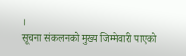।
सूचना संकलनको मुख्य जिम्मेवारी पाएको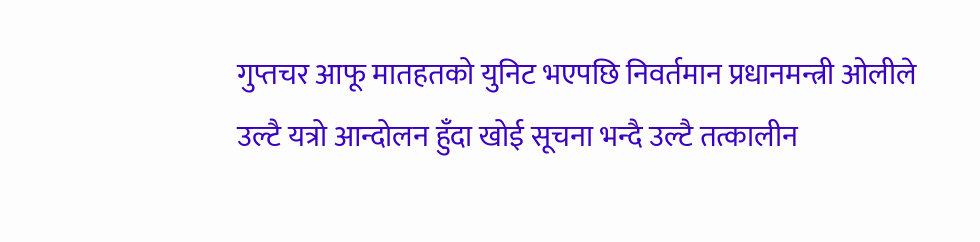गुप्तचर आफू मातहतको युनिट भएपछि निवर्तमान प्रधानमन्त्री ओलीले उल्टै यत्रो आन्दोलन हुँदा खोई सूचना भन्दै उल्टै तत्कालीन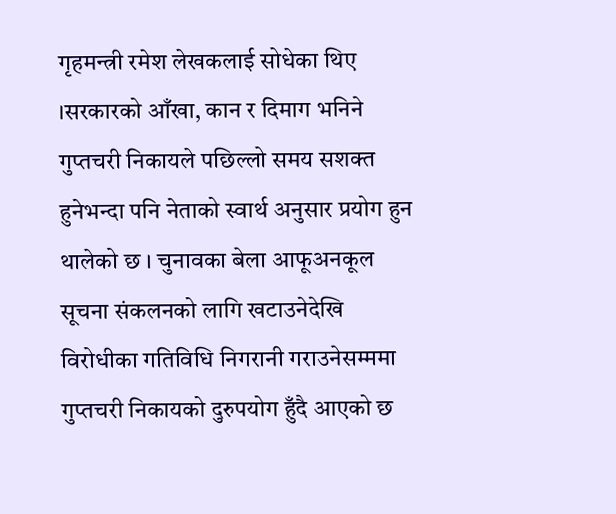गृहमन्त्री रमेश लेखकलाई सोधेका थिए ।सरकारको आँखा, कान र दिमाग भनिने गुप्तचरी निकायले पछिल्लो समय सशक्त हुनेभन्दा पनि नेताको स्वार्थ अनुसार प्रयोग हुन थालेको छ । चुनावका बेला आफूअनकूल सूचना संकलनको लागि खटाउनेदेखि विरोधीका गतिविधि निगरानी गराउनेसम्ममा गुप्तचरी निकायको दुरुपयोग हुँदै आएको छ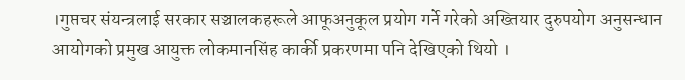।गुप्तचर संयन्त्रलाई सरकार सञ्चालकहरूले आफूअनुकूल प्रयोग गर्ने गरेको अख्तियार दुरुपयोग अनुसन्धान आयोगको प्रमुख आयुक्त लोकमानसिंह कार्की प्रकरणमा पनि देखिएको थियो ।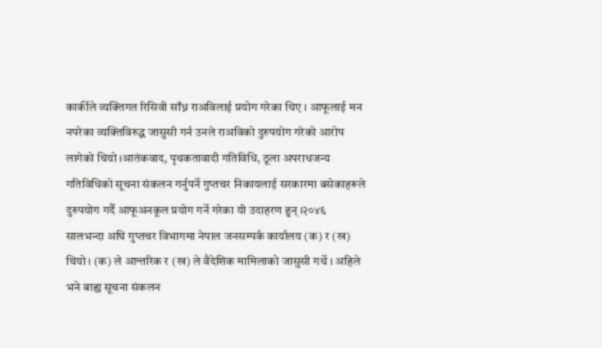कार्कीले व्यक्तिगत रिसिवी साँध्न राअविलाई प्रयोग गरेका थिए । आफूलाई मन नपरेका व्यक्तिविरुद्ध जासुसी गर्न उनले राअविको दुरुपयोग गरेको आरोप लागेको थियो ।आतंकवाद, पृथकतावादी गतिविधि, ठूला अपराधजन्य गतिविधिको सूचना संकलन गर्नुपर्ने गुप्तचर निकायलाई सरकारमा बसेकाहरूले दुरुपयोग गर्दै आफूअनकूल प्रयोग गर्ने गरेका यी उदाहरण हुन् ।२०४६ सालभन्दा अघि गुप्तचर विभागमा नेपाल जनसम्पर्क कार्यालय (क) र (ख) थियो । (क) ले आन्तरिक र (ख) ले वैदेशिक मामिलाको जासुसी गर्थे । अहिले भने बाह्य सूचना संकलन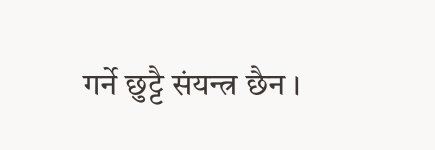गर्ने छुट्टै संयन्त्र छैन ।